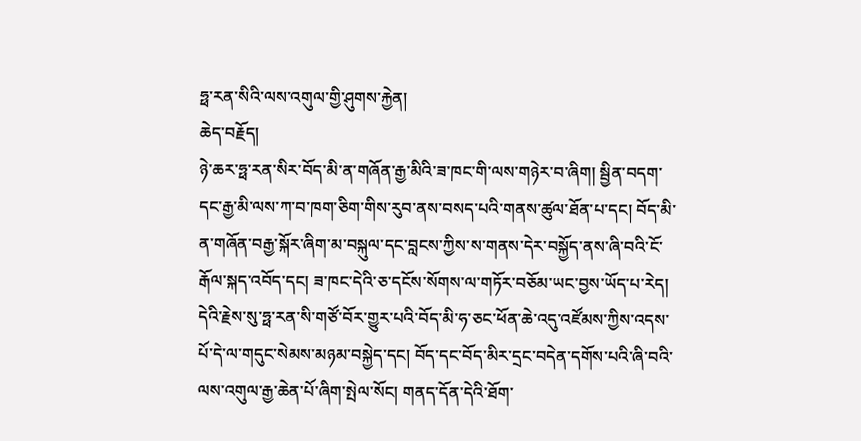ཧྥ་རན་སིའི་ལས་འགུལ་གྱི་ཤུགས་རྐྱེན།
ཆེད་བརྗོད།
ཉེ་ཆར་ཧྥ་རན་སིར་བོད་མི་ན་གཞོན་རྒྱ་མིའི་ཟ་ཁང་གི་ལས་གཉེར་བ་ཞིག། སྦྱིན་བདག་དང་རྒྱ་མི་ལས་ཀ་བ་ཁག་ཅིག་གིས་རུབ་ནས་བསད་པའི་གནས་ཚུལ་ཐོན་པ་དང། བོད་མི་ན་གཞོན་བརྒྱ་སྐོར་ཞིག་མ་བསྐུལ་དང་བླངས་ཀྱིས་ས་གནས་དེར་བསྐྱོད་ནས་ཞི་བའི་ངོ་རྒོལ་སྐད་འབོད་དང། ཟ་ཁང་དེའི་ཅ་དངོས་སོགས་ལ་གཏོར་བཅོམ་ཡང་བྱས་ཡོད་པ་རེད། དེའི་རྗེས་སུ་ཧྥ་རན་སི་གཙོ་བོར་གྱུར་པའི་བོད་མི་ཧ་ཅང་ཕོན་ཆེ་འདུ་འཛོམས་ཀྱིས་འདས་པོ་དེ་ལ་གདུང་སེམས་མཉམ་བསྐྱེད་དང། བོད་དང་བོད་མིར་དྲང་བདེན་དགོས་པའི་ཞི་བའི་ལས་འགུལ་རྒྱ་ཆེན་པོ་ཞིག་སྤེལ་སོང། གནད་དོན་དེའི་ཐོག་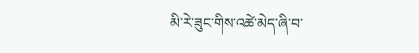མི་རེ་ཟུང་གིས་འཚེ་མེད་ཞི་བ་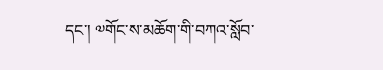དང་། ༧གོང་ས་མཆོག་གི་བཀའ་སློབ་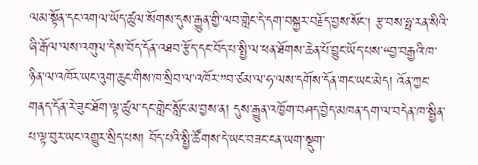ལམ་སྟོན་དང་འགལ་ཡོད་ཚུལ་སོགས་དུས་རྒྱུན་གྱི་ལབ་གླེང་དེ་དག་བསྐྱར་བརྗོད་བྱས་སོང། རྩ་བས་ཧྥ་རན་སིའི་ཞི་རྒོལ་ལས་འགུལ་དེས་བོད་དོན་འཐབ་རྩོད་དང་བོད་པ་སྤྱི་ལ་ཕན་ཐོགས་ཆེན་པོ་བྱུང་ཡོད་པས་“བྱ་བརྒྱའི་ཁ་ཉིན་ལ་འཁོར་ཡང་འུག་ཆུང་གིས་ཁ་སྲིབ་ལ་འཁོར་”བ་ཙམ་ལ་ཧ་ལས་དགོས་དོན་གང་ཡང་མེད། འོན་ཀྱང་གནད་དོན་རེ་ཟུང་ཐོག་ལྟ་ཚུལ་དང་གླེང་སློང་མ་བྱས་ན། དུས་རྒྱུན་འཁྱོག་བཤད་བྱེད་མཁན་དག་ལ་བདེན་ཁ་སྦྱིན་པ་ལྟ་བུར་ཡང་འགྱུར་སྲིད་པས། བོད་པའི་སྤྱི་ཚོགས་དེ་ཡང་བཟང་ངན་ཡག་སྡུག་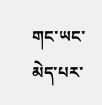གང་ཡང་མེད་པར་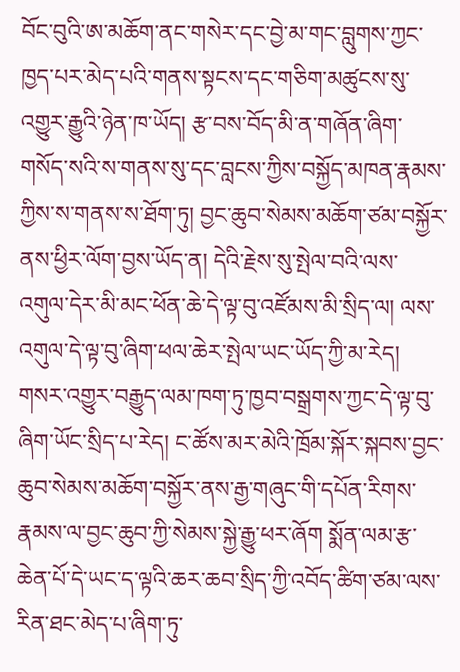བོང་བུའི་ཨ་མཆོག་ནང་གསེར་དང་བྱེ་མ་གང་བླུགས་ཀྱང་ཁྱད་པར་མེད་པའི་གནས་སྟངས་དང་གཅིག་མཚུངས་སུ་འགྱུར་རྒྱུའི་ཉེན་ཁ་ཡོད། རྩ་བས་བོད་མི་ན་གཞོན་ཞིག་གསོད་སའི་ས་གནས་སུ་དང་བླངས་ཀྱིས་བསྐྱོད་མཁན་རྣམས་ཀྱིས་ས་གནས་ས་ཐོག་ཏུ། བྱང་ཆུབ་སེམས་མཆོག་ཙམ་བསྐྱོར་ནས་ཕྱིར་ལོག་བྱས་ཡོད་ན། དེའི་རྗེས་སུ་སྤེལ་བའི་ལས་འགུལ་དེར་མི་མང་ཕོན་ཆེ་དེ་ལྟ་བུ་འཛོམས་མི་སྲིད་ལ། ལས་འགུལ་དེ་ལྟ་བུ་ཞིག་ཕལ་ཆེར་སྤེལ་ཡང་ཡོད་ཀྱི་མ་རེད། གསར་འགྱུར་བརྒྱུད་ལམ་ཁག་ཏུ་ཁྱབ་བསྒྲགས་ཀྱང་དེ་ལྟ་བུ་ཞིག་ཡོང་སྲིད་པ་རེད། ང་ཚོས་མར་མེའི་ཁྲོམ་སྐོར་སྐབས་བྱང་ཆུབ་སེམས་མཆོག་བསྐྱོར་ནས་རྒྱ་གཞུང་གི་དཔོན་རིགས་རྣམས་ལ་བྱང་ཆུབ་ཀྱི་སེམས་སྐྱེ་རྒྱུ་ཕར་ཞོག སྨོན་ལམ་རྩ་ཆེན་པོ་དེ་ཡང་ད་ལྟའི་ཆར་ཆབ་སྲིད་ཀྱི་འབོད་ཚིག་ཙམ་ལས་རིན་ཐང་མེད་པ་ཞིག་ཏུ་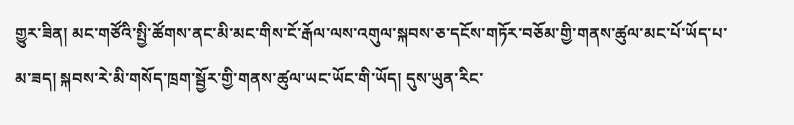གྱུར་ཟིན། མང་གཙོའི་སྤྱི་ཚོགས་ནང་མི་མང་གིས་ངོ་རྒོལ་ལས་འགུལ་སྐབས་ཅ་དངོས་གཏོར་བཅོམ་གྱི་གནས་ཚུལ་མང་པོ་ཡོད་པ་མ་ཟད། སྐབས་རེ་མི་གསོད་ཁྲག་སྦྱོར་གྱི་གནས་ཚུལ་ཡང་ཡོང་གི་ཡོད། དུས་ཡུན་རིང་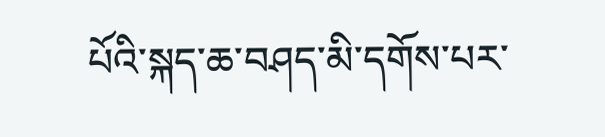པོའི་སྐད་ཆ་བཤད་མི་དགོས་པར་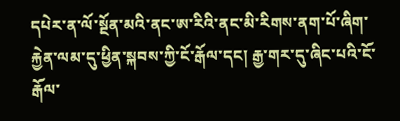དཔེར་ན་ལོ་སྔོན་མའི་ནང་ཨ་རིའི་ནང་མི་རིགས་ནག་པོ་ཞིག་རྐྱེན་ལམ་དུ་ཕྱིན་སྐབས་ཀྱི་ངོ་རྒོལ་དང། རྒྱ་གར་དུ་ཞིང་པའི་ངོ་རྒོལ་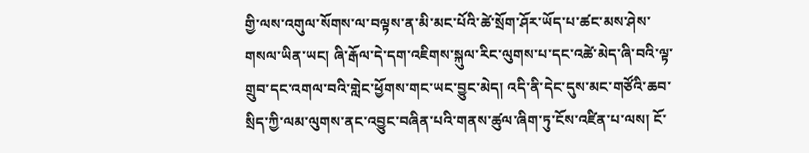གྱི་ལས་འགུལ་སོགས་ལ་བལྟས་ན་མི་མང་པོའི་ཚེ་སྲོག་ཤོར་ཡོད་པ་ཚང་མས་ཤེས་གསལ་ཡིན་ཡང། ཞི་རྒོལ་དེ་དག་འཇིགས་སྐུལ་རིང་ལུགས་པ་དང་འཚེ་མེད་ཞི་བའི་ལྟ་གྲུབ་དང་འགལ་བའི་གླེང་ཕྱོགས་གང་ཡང་བྱུང་མེད། འདི་ནི་དེང་དུས་མང་གཙོའི་ཆབ་སྲིད་ཀྱི་ལམ་ལུགས་ནང་འབྱུང་བཞིན་པའི་གནས་ཚུལ་ཞིག་ཏུ་ངོས་འཛིན་པ་ལས། ངོ་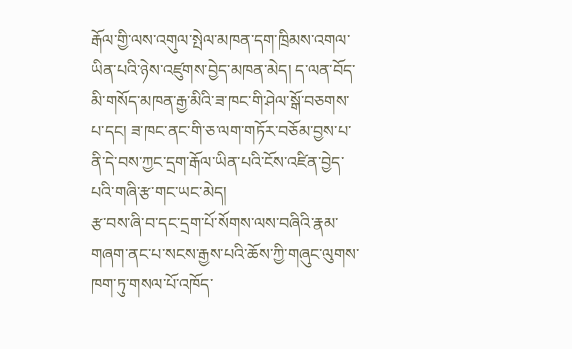རྒོལ་གྱི་ལས་འགུལ་སྤེལ་མཁན་དག་ཁྲིམས་འགལ་ཡིན་པའི་ཉེས་འཛུགས་བྱེད་མཁན་མེད། ད་ལན་བོད་མི་གསོད་མཁན་རྒྱ་མིའི་ཟ་ཁང་གི་ཤེལ་སྒོ་བཅགས་པ་དང། ཟ་ཁང་ནང་གི་ཅ་ལག་གཏོར་བཅོམ་བྱས་པ་ནི་དེ་བས་ཀྱང་དྲག་རྒོལ་ཡིན་པའི་ངོས་འཛིན་བྱེད་པའི་གཞི་རྩ་གང་ཡང་མེད།
རྩ་བས་ཞི་བ་དང་དྲག་པོ་སོགས་ལས་བཞིའི་རྣམ་གཞག་ནང་པ་སངས་རྒྱས་པའི་ཆོས་ཀྱི་གཞུང་ལུགས་ཁག་ཏུ་གསལ་པོ་འཁོད་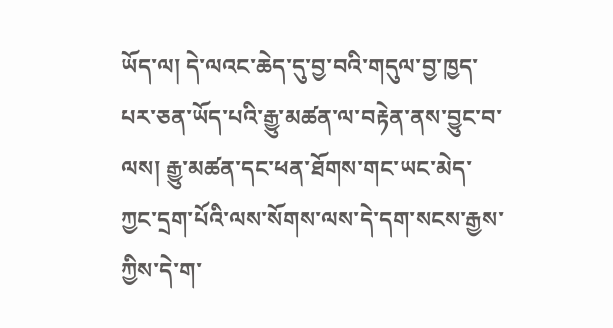ཡོད་ལ། དེ་ལའང་ཆེད་དུ་བྱ་བའི་གདུལ་བྱ་ཁྱད་པར་ཅན་ཡོད་པའི་རྒྱུ་མཚན་ལ་བརྟེན་ནས་བྱུང་བ་ལས། རྒྱུ་མཚན་དང་ཕན་ཐོགས་གང་ཡང་མེད་ཀྱང་དྲག་པོའི་ལས་སོགས་ལས་དེ་དག་སངས་རྒྱས་ཀྱིས་དེ་ག་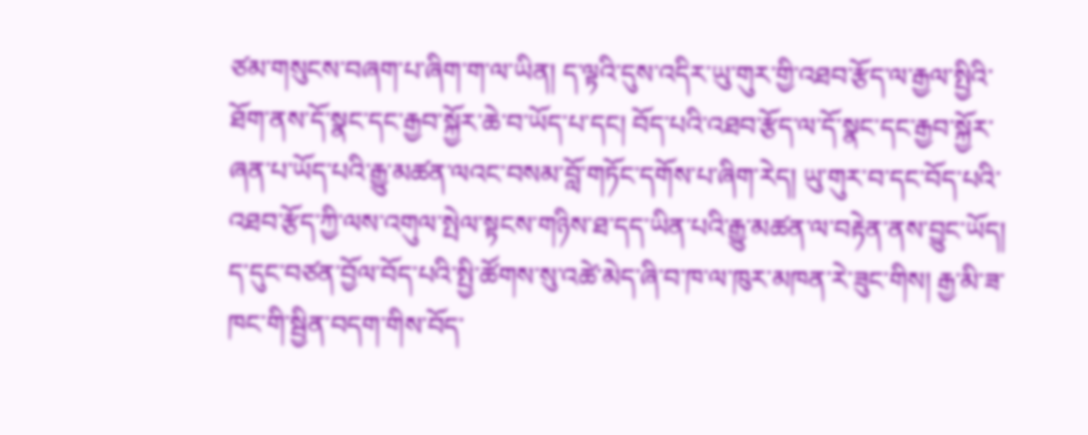ཙམ་གསུངས་བཞག་པ་ཞིག་ག་ལ་ཡིན། ད་ལྟའི་དུས་འདིར་ཡུ་གུར་གྱི་འཐབ་རྩོད་ལ་རྒྱལ་སྤྱིའི་ཐོག་ནས་དོ་སྣང་དང་རྒྱབ་སྐྱོར་ཆེ་བ་ཡོད་པ་དང། བོད་པའི་འཐབ་རྩོད་ལ་དོ་སྣང་དང་རྒྱབ་སྐྱོར་ཞན་པ་ཡོད་པའི་རྒྱུ་མཚན་ལའང་བསམ་བློ་གཏོང་དགོས་པ་ཞིག་རེད། ཡུ་གུར་བ་དང་བོད་པའི་འཐབ་རྩོད་ཀྱི་ལས་འགུལ་སྤེལ་སྟངས་གཉིས་ཐ་དད་ཡིན་པའི་རྒྱུ་མཚན་ལ་བརྟེན་ནས་བྱུང་ཡོད། ད་དུང་བཙན་བྱོལ་བོད་པའི་སྤྱི་ཚོགས་སུ་འཚེ་མེད་ཞི་བ་ཁ་ལ་ཁུར་མཁན་རེ་ཟུང་གིས། རྒྱ་མི་ཟ་ཁང་གི་སྦྱིན་བདག་གིས་བོད་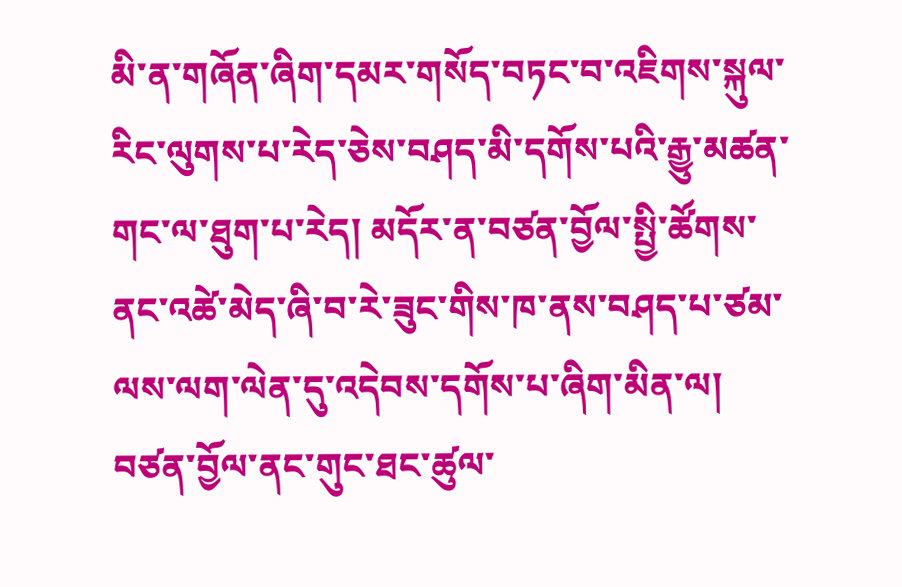མི་ན་གཞོན་ཞིག་དམར་གསོད་བཏང་བ་འཇིགས་སྐུལ་རིང་ལུགས་པ་རེད་ཅེས་བཤད་མི་དགོས་པའི་རྒྱུ་མཚན་གང་ལ་ཐུག་པ་རེད། མདོར་ན་བཙན་བྱོལ་སྤྱི་ཚོགས་ནང་འཚེ་མེད་ཞི་བ་རེ་ཟུང་གིས་ཁ་ནས་བཤད་པ་ཙམ་ལས་ལག་ལེན་དུ་འདེབས་དགོས་པ་ཞིག་མིན་ལ། བཙན་བྱོལ་ནང་གུང་ཐང་ཚུལ་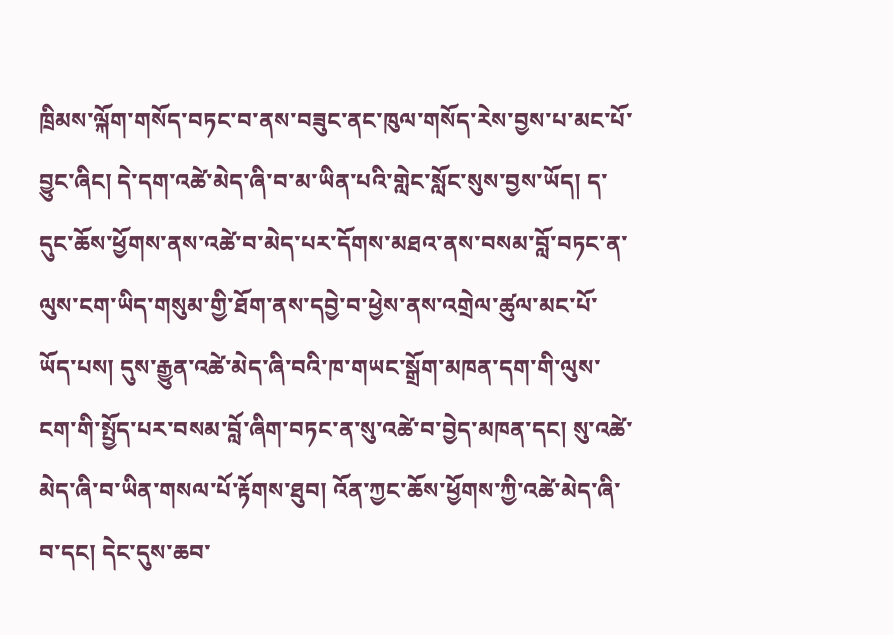ཁྲིམས་ལྐོག་གསོད་བཏང་བ་ནས་བཟུང་ནང་ཁུལ་གསོད་རེས་བྱས་པ་མང་པོ་བྱུང་ཞིང། དེ་དག་འཚེ་མེད་ཞི་བ་མ་ཡིན་པའི་གླེང་སློང་སུས་བྱས་ཡོད། ད་དུང་ཆོས་ཕྱོགས་ནས་འཚེ་བ་མེད་པར་དོགས་མཐའ་ནས་བསམ་བློ་བཏང་ན་ལུས་ངག་ཡིད་གསུམ་གྱི་ཐོག་ནས་དབྱེ་བ་ཕྱེས་ནས་འགྲེལ་ཚུལ་མང་པོ་ཡོད་པས། དུས་རྒྱུན་འཚེ་མེད་ཞི་བའི་ཁ་གཡང་སྒྲོག་མཁན་དག་གི་ལུས་ངག་གི་སྤྱོད་པར་བསམ་བློ་ཞིག་བཏང་ན་སུ་འཚེ་བ་བྱེད་མཁན་དང། སུ་འཚེ་མེད་ཞི་བ་ཡིན་གསལ་པོ་རྟོགས་ཐུབ། འོན་ཀྱང་ཆོས་ཕྱོགས་ཀྱི་འཚེ་མེད་ཞི་བ་དང། དེང་དུས་ཆབ་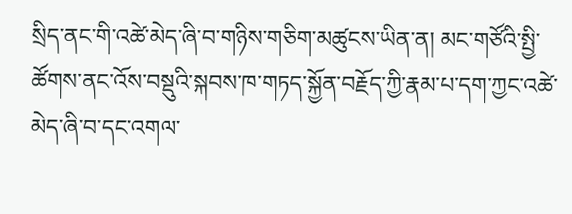སྲིད་ནང་གི་འཚེ་མེད་ཞི་བ་གཉིས་གཅིག་མཚུངས་ཡིན་ན། མང་གཙོའི་སྤྱི་ཚོགས་ནང་འོས་བསྡུའི་སྐབས་ཁ་གཏད་སྐྱོན་བརྗོད་ཀྱི་རྣམ་པ་དག་ཀྱང་འཚེ་མེད་ཞི་བ་དང་འགལ་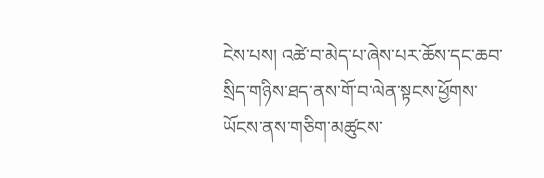ངེས་པས། འཚེ་བ་མེད་པ་ཞེས་པར་ཆོས་དང་ཆབ་སྲིད་གཉིས་ཐད་ནས་གོ་བ་ལེན་སྟངས་ཕྱོགས་ཡོངས་ནས་གཅིག་མཚུངས་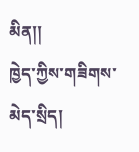མིན།།
ཁྱེད་ཀྱིས་གཟིགས་མེད་སྲིད།